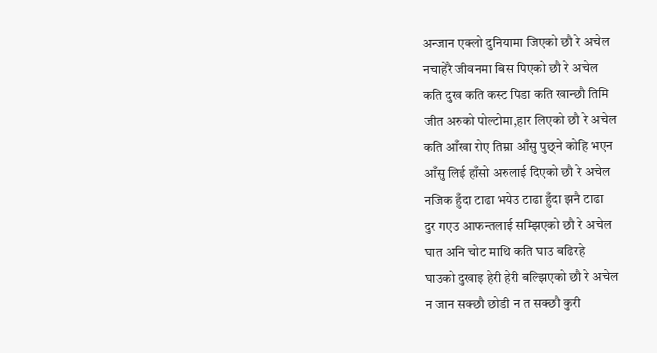अन्जान एक्लो दुनियामा जिएको छौ रे अचेल
नचाहेरै जीवनमा बिस पिएको छौ रे अचेल
कति दुख कति कस्ट पिडा कति खान्छौ तिमि
जीत अरुको पोल्टोमा,हार लिएको छौ रे अचेल
कति आँखा रोए तिम्रा आँसु पुछ्ने कोहि भएन
आँसु लिई हाँसो अरुलाई दिएको छौ रे अचेल
नजिक हुँदा टाढा भयेउ टाढा हुँदा झनै टाढा
दुर गएउ आफन्तलाई सम्झिएको छौ रे अचेल
घात अनि चोट माथि कति घाउ बढिरहे
घाउको दुखाइ हेरी हेरी बल्झिएको छौ रे अचेल
न जान सक्छौ छोडी न त सक्छौ कुरी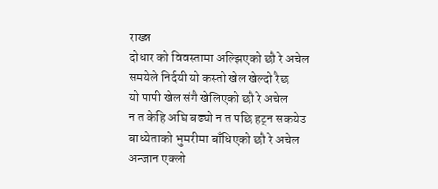राख्न्न
दोधार को विवस्तामा अल्झिएको छौ रे अचेल
समयेले निर्दयी यो कस्तो खेल खेल्दो रैछ
यो पापी खेल संगै खेलिएको छौ रे अचेल
न त केहि अघि बढ्यो न त पछि हट्न सकयेउ
बाध्येताको भुमरीमा बाँधिएको छौ रे अचेल
अन्जान एक्लो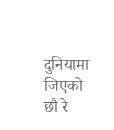दुनियामा जिएको छौ रे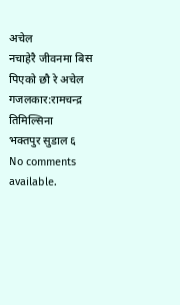अचेल
नचाहेरै जीवनमा बिस पिएको छौ रे अचेल
गजलकार:रामचन्द्र तिमिल्सिना
भक्तपुर सुडाल ६
No comments available.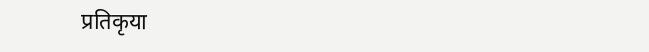प्रतिकृया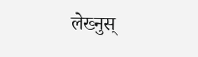लेख्नुस्